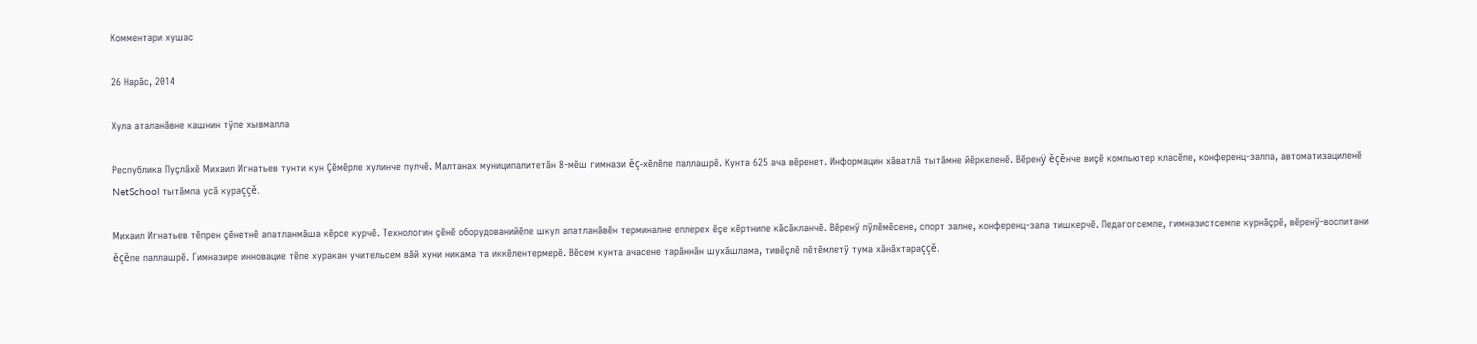Комментари хушас

26 Нарăс, 2014

Хула аталанăвне кашнин тÿпе хывмалла

Республика Пуçлăхĕ Михаил Игнатьев тунти кун Çĕмĕрле хулинче пулчĕ. Малтанах муниципалитетăн 8-мĕш гимнази ĕç-хĕлĕпе паллашрĕ. Кунта 625 ача вĕренет. Информацин хăватлă тытăмне йĕркеленĕ. Вĕренÿ ĕçĕнче виçĕ компьютер класĕпе, конференц-залпа, автоматизациленĕ NetSchool тытăмпа усă кураççĕ.

Михаил Игнатьев тĕпрен çĕнетнĕ апатланмăша кĕрсе курчĕ. Технологин çĕнĕ оборудованийĕпе шкул апатланăвĕн терминалне еплерех ĕçе кĕртнипе кăсăкланчĕ. Вĕренÿ пÿлĕмĕсене, спорт залне, конференц-зала тишкерчĕ. Педагогсемпе, гимназистсемпе курнăçрĕ, вĕренÿ-воспитани ĕçĕпе паллашрĕ. Гимназире инновацие тĕпе хуракан учительсем вăй хуни никама та иккĕлентермерĕ. Вĕсем кунта ачасене тарăннăн шухăшлама, тивĕçлĕ пĕтĕмлетÿ тума хăнăхтараççĕ.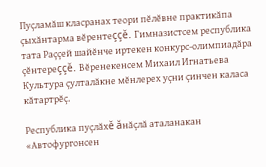Пуçламăш класранах теори пĕлĕвне практикăпа çыхăнтарма вĕрентеççĕ. Гимназистсем республика тата Раççей шайĕнче иртекен конкурс-олимпиадăра çĕнтереççĕ. Вĕренекенсем Михаил Игнатьева Культура çулталăкне мĕнлерех уçни çинчен каласа кăтартрĕç.

Республика пуçлăхĕ ăнăçлă аталанакан «Автофургонсен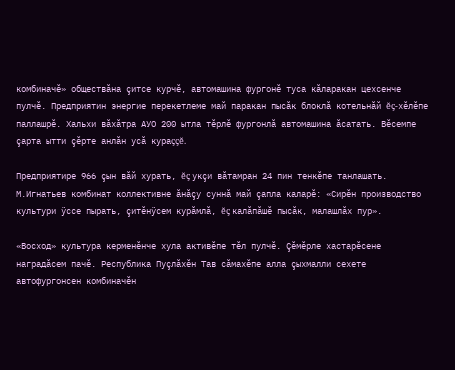комбиначĕ» обществăна çитсе курчĕ, автомашина фургонĕ туса кăларакан цехсенче пулчĕ. Предприятин энергие перекетлеме май паракан пысăк блоклă котельнăй ĕç-хĕлĕпе паллашрĕ. Хальхи вăхăтра АУО 200 ытла тĕрлĕ фургонлă автомашина ăсатать. Вĕсемпе çарта ытти çĕрте анлăн усă кураççĕ.

Предприятире 966 çын вăй хурать, ĕç укçи вăтамран 24 пин тенкĕпе танлашать. М.Игнатьев комбинат коллективне ăнăçу суннă май çапла каларĕ: «Сирĕн производство культури ÿссе пырать, çитĕнÿсем курăмлă, ĕç калăпăшĕ пысăк, малашлăх пур».

«Восход» культура керменĕнче хула активĕпе тĕл пулчĕ. Çĕмĕрле хастарĕсене наградăсем пачĕ. Республика Пуçлăхĕн Тав сăмахĕпе алла çыхмалли сехете автофургонсен комбиначĕн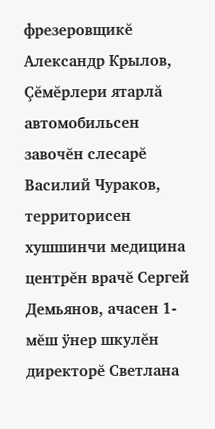фрезеровщикĕ Александр Крылов, Çĕмĕрлери ятарлă автомобильсен завочĕн слесарĕ Василий Чураков, территорисен хушшинчи медицина центрĕн врачĕ Сергей Демьянов, ачасен 1-мĕш ÿнер шкулĕн директорĕ Светлана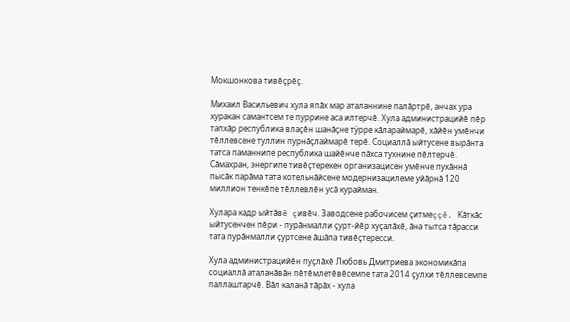Мокшонкова тивĕçрĕç.

Михаил Васильевич хула япăх мар аталаннине палăртрĕ, анчах ура хуракан самантсем те пуррине аса илтерчĕ. Хула администрацийĕ пĕр тапхăр республика влаçĕн шанăçне тÿрре кăлараймарĕ, хăйĕн умĕнчи тĕллевсене туллин пурнăçлаймарĕ терĕ. Социаллă ыйтусене вырăнта татса паманнипе республика шайĕнче пăхса тухнине пĕлтерчĕ. Сăмахран, энергипе тивĕçтерекен организацисен умĕнче пухăннă пысăк парăма тата котельнăйсене модернизацилеме уйăрнă 120 миллион тенкĕпе тĕллевлĕн усă курайман.

Хулара кадр ыйтăвĕ çивĕч. Заводсене рабочисем çитмеççĕ. Кăткăс ыйтусенчен пĕри - пурăнмалли çурт-йĕр хуçалăхĕ, ăна тытса тăрасси тата пурăнмалли çуртсене ăшăпа тивĕçтересси.

Хула администрацийĕн пуçлăхĕ Любовь Дмитриева экономикăпа социаллă аталанăвăн пĕтĕмлетĕвĕсемпе тата 2014 çулхи тĕллевсемпе паллаштарчĕ. Вăл каланă тăрăх - хула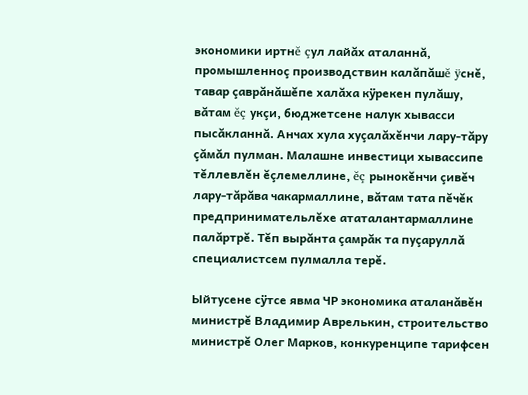экономики иртнĕ çул лайăх аталаннă, промышленноç производствин калăпăшĕ ÿснĕ, тавар çаврăнăшĕпе халăха кÿрекен пулăшу, вăтам ĕç укçи, бюджетсене налук хывасси пысăкланнă. Анчах хула хуçалăхĕнчи лару-тăру çăмăл пулман. Малашне инвестици хывассипе тĕллевлĕн ĕçлемеллине, ĕç рынокĕнчи çивĕч лару-тăрăва чакармаллине, вăтам тата пĕчĕк предпринимательлĕхе ататалантармаллине палăртрĕ. Тĕп вырăнта çамрăк та пуçаруллă специалистсем пулмалла терĕ.

Ыйтусене сÿтсе явма ЧР экономика аталанăвĕн министрĕ Владимир Аврелькин, строительство министрĕ Олег Марков, конкуренципе тарифсен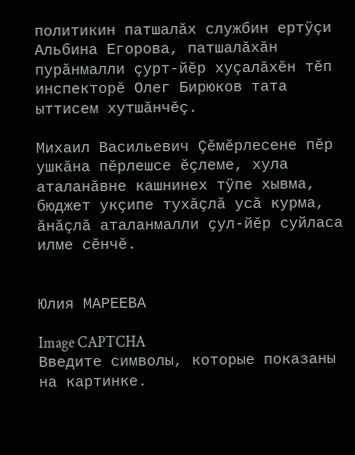политикин патшалăх службин ертÿçи Альбина Егорова, патшалăхăн пурăнмалли çурт-йĕр хуçалăхĕн тĕп инспекторĕ Олег Бирюков тата ыттисем хутшăнчĕç.

Михаил Васильевич Çĕмĕрлесене пĕр ушкăна пĕрлешсе ĕçлеме, хула аталанăвне кашнинех тÿпе хывма, бюджет укçипе тухăçлă усă курма, ăнăçлă аталанмалли çул-йĕр суйласа илме сĕнчĕ.


Юлия МАРЕЕВА

Image CAPTCHA
Введите символы, которые показаны на картинке.